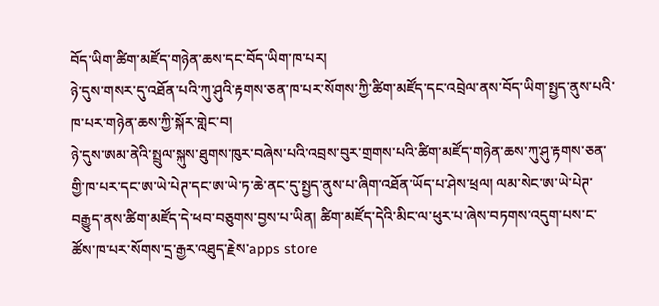བོད་ཡིག་ཚིག་མཛོད་གཉེན་ཆས་དང་བོད་ཡིག་ཁ་པར།
ཉེ་དུས་གསར་དུ་འཐོན་པའི་ཀུ་ཤུའི་རྟགས་ཅན་ཁ་པར་སོགས་ཀྱི་ཚིག་མཛོད་དང་འབྲེལ་ནས་བོད་ཡིག་སྤྱད་ནུས་པའི་ཁ་པར་གཉེན་ཆས་ཀྱི་སྐོར་གླེང་བ།
ཉེ་དུས་ཨམ་ནེའི་སྤྲུལ་སྐུས་ཐུགས་ཁུར་བཞེས་པའི་འབྲས་བུར་གྲགས་པའི་ཚིག་མཛོད་གཉེན་ཆས་ཀུ་ཤུ་རྟགས་ཅན་གྱི་ཁ་པར་དང་ཨ་ཡེ་པེཊ་དང་ཨ་ཡེ་ཏ་ཆེ་ནང་དུ་སྤྱད་ནུས་པ་ཞིག་འཐོན་ཡོད་པ་ཤེས་ཕྲལ། ལམ་སེང་ཨ་ཡེ་པེཊ་བརྒྱུད་ནས་ཚིག་མཛོད་དེ་ཕབ་བཅུགས་བྱས་པ་ཡིན། ཚིག་མཛོད་དེའི་མིང་ལ་ཕུར་པ་ཞེས་བཏགས་འདུག་པས་ང་ཚོས་ཁ་པར་སོགས་དྲ་རྒྱར་འཐུད་རྗེས་apps store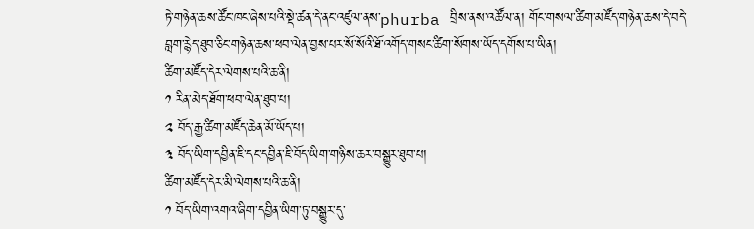ཏེ་གཉེན་ཆས་ཚོང་ཁང་ཞེས་པའི་སྡེ་ཚན་དེ་ནང་འཛུལ་ནས་phurba བྲིས་ནས་འཚོལ་ན། གོང་གསལ་ཚིག་མཛོད་གཉེན་ཆས་དེ་བདེ་བླག་རྙེད་ཐུབ་ཅིང་གཉེན་ཆས་ཕབ་ལེན་བྱས་པར་སོ་སོའི་ཐོ་འགོད་གསང་ཚིག་སོགས་ཡོད་དགོས་པ་ཡིན།
ཚིག་མཛོད་དེར་ལེགས་པའི་ཆ་ནི།
༡ རིན་མེད་ཐོག་ཕབ་ལེན་ཐུབ་པ།
༢ བོད་རྒྱ་ཚིག་མཛོད་ཆེན་མོ་ཡོད་པ།
༣ བོད་ཡིག་དབྱིན་ཇི་དང་དབྱིན་ཇི་བོད་ཡིག་གཉིས་ཆར་བསྒྱུར་ཐུབ་པ།
ཚིག་མཛོད་དེར་མི་ལེགས་པའི་ཆ་ནི།
༡ བོད་ཡིག་འགའ་ཞིག་དབྱིན་ཡིག་ཏུ་བསྒྱུར་དུ་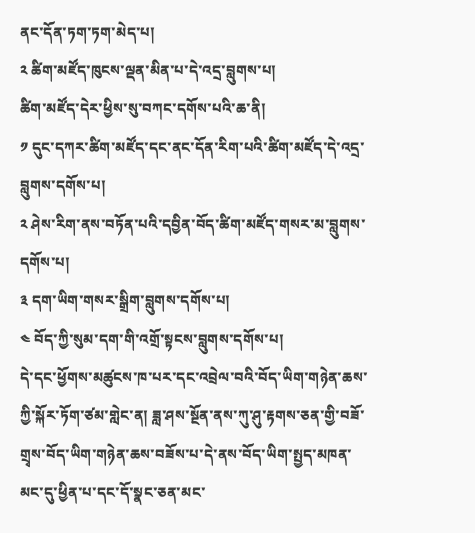ནང་དོན་ཏག་ཏག་མེད་པ།
༢ ཚིག་མཛོད་ཁུངས་ལྡན་མིན་པ་དེ་འདྲ་བླུགས་པ།
ཚིག་མཛོད་དེར་ཕྱིས་སུ་བཀང་དགོས་པའི་ཆ་ནི།
༡ དུང་དཀར་ཚིག་མཛོད་དང་ནང་དོན་རིག་པའི་ཚིག་མཛོད་དེ་འདྲ་བླུགས་དགོས་པ།
༢ ཤེས་རིག་ནས་བཏོན་པའི་དབྱིན་བོད་ཚིག་མཛོད་གསར་མ་བླུགས་དགོས་པ།
༣ དག་ཡིག་གསར་སྒྲིག་བླུགས་དགོས་པ།
༤ བོད་ཀྱི་སུམ་དག་གི་འགྲོ་སྟངས་བླུགས་དགོས་པ།
དེ་དང་ཕྱོགས་མཚུངས་ཁ་པར་དང་འབྲེལ་བའི་བོད་ཡིག་གཉེན་ཆས་ཀྱི་སྐོར་ཏོག་ཙམ་གླེང་ན། ཟླ་ཤས་སྔོན་ནས་ཀུ་ཤུ་རྟགས་ཅན་གྱི་བཟོ་གྲྭས་བོད་ཡིག་གཉེན་ཆས་བཟོས་པ་དེ་ནས་བོད་ཡིག་སྤྱད་མཁན་མང་དུ་ཕྱིན་པ་དང་དོ་སྣང་ཅན་མང་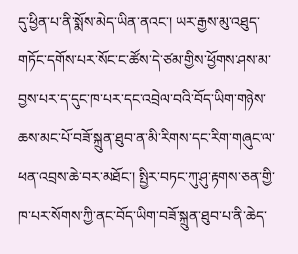དུ་ཕྱིན་པ་ནི་སྨོས་མེད་ཡིན་ནའང་། ཡར་རྒྱས་མུ་འཐུད་གཏོང་དགོས་པར་སོང་ང་ཚོས་དེ་ཙམ་གྱིས་ཕྱོགས་ཤས་མ་བྱས་པར་ད་དུང་ཁ་པར་དང་འབྲེལ་བའི་བོད་ཡིག་གཉེས་ཆས་མང་པོ་བཟོ་སྐྲུན་ཐུབ་ན་མི་རིགས་དང་རིག་གཞུང་ལ་ཕན་འབྲས་ཆེ་བར་མཐོང་། སྤྱིར་བཏང་ཀུ་ཤུ་རྟགས་ཅན་གྱི་ཁ་པར་སོགས་ཀྱི་ནང་བོད་ཡིག་བཟོ་སྐྲུན་ཐུབ་པ་ནི་ཆེད་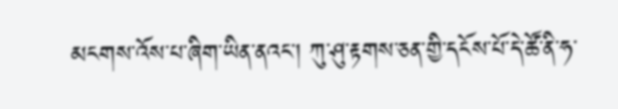མངགས་འོས་པ་ཞིག་ཡིན་ནའང་། ཀུ་ཤུ་རྟགས་ཅན་གྱི་དངོས་པོ་དེ་ཚོ་ནི་ཧ་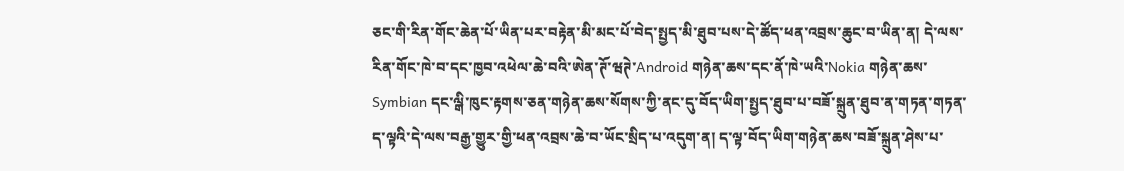ཅང་གི་རིན་གོང་ཆེན་པོ་ཡིན་པར་བརྟེན་མི་མང་པོ་བེད་སྤྱད་མི་ཐུབ་པས་དེ་ཚོད་ཕན་འབྲས་ཆུང་བ་ཡིན་ན། དེ་ལས་རིན་གོང་ཁེ་བ་དང་ཁྱབ་འཕེལ་ཆེ་བའི་ཨེན་ཊོ་ཝཊེ་Android གཉེན་ཆས་དང་ནོ་ཁེ་ཡའི་Nokia གཉེན་ཆས་ Symbian དང་ལྒི་ཁུང་རྟགས་ཅན་གཉེན་ཆས་སོགས་ཀྱི་ནང་དུ་བོད་ཡིག་སྤྱད་ཐུབ་པ་བཟོ་སྐྲུན་ཐུབ་ན་གཏན་གཏན་ད་ལྟའི་དེ་ལས་བརྒྱ་གྱུར་གྱི་ཕན་འབྲས་ཆེ་བ་ཡོང་སྲིད་པ་འདུག་ན། ད་ལྟ་བོད་ཡིག་གཉེན་ཆས་བཟོ་སྐྲུན་ཤེས་པ་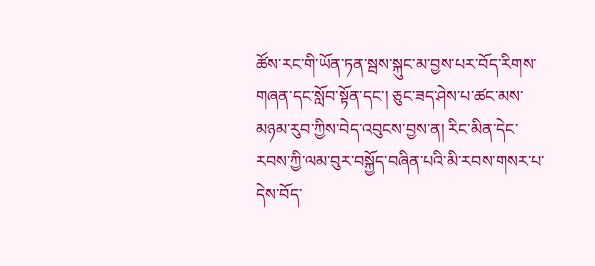ཚོས་རང་གི་ཡོན་ཏན་སྦས་སྐུང་མ་བྱས་པར་བོད་རིགས་གཞན་དང་སློབ་སྟོན་དང་། ཅུང་ཟད་ཤེས་པ་ཚང་མས་མཉམ་རུབ་ཀྱིས་བེད་འབུངས་བྱས་ན། རིང་མིན་དེང་རབས་ཀྱི་ལམ་བུར་བསྐྱོད་བཞིན་པའི་མི་རབས་གསར་པ་དེས་བོད་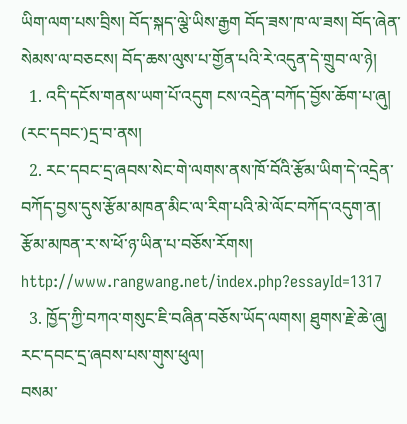ཡིག་ལག་པས་བྲིས། བོད་སྐད་ལྕེ་ཡིས་རྒྱག བོད་ཟས་ཁ་ལ་ཟས། བོད་ཞེན་སེམས་ལ་བཅངས། བོད་ཆས་ལུས་པ་གྱོན་པའི་རེ་འདུན་དེ་གྲུབ་ལ་ཉེ།
  1. འདི་དངོས་གནས་ཡག་པོ་འདུག ངས་འདྲེན་བཀོད་བྱོས་ཆོག་པ་ཞུ། (རང་དབང་)དྲ་བ་ནས།
  2. རང་དབང་དྲ་ཞབས་སེང་གེ་ལགས་ནས་ཁོ་བོའི་རྩོམ་ཡིག་དེ་འདྲེན་བཀོད་བྱས་དུས་རྩོམ་མཁན་མིང་ལ་རིག་པའི་མེ་ལོང་བཀོད་འདུག་ན། རྩོམ་མཁན་ར་ས་ཕོ་ཉ་ཡིན་པ་བཅོས་རོགས། http://www.rangwang.net/index.php?essayId=1317
  3. ཁྱོད་ཀྱི་བཀའ་གསུང་ཇི་བཞིན་བཅོས་ཡོད་ལགས། ཐུགས་རྗེ་ཆེ་ཞུ། རང་དབང་དྲ་ཞབས་པས་གུས་ཕུལ།
བསམ་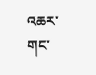འཆར་གང་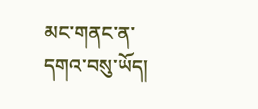མང་གནང་ན་དགའ་བསུ་ཡོད།